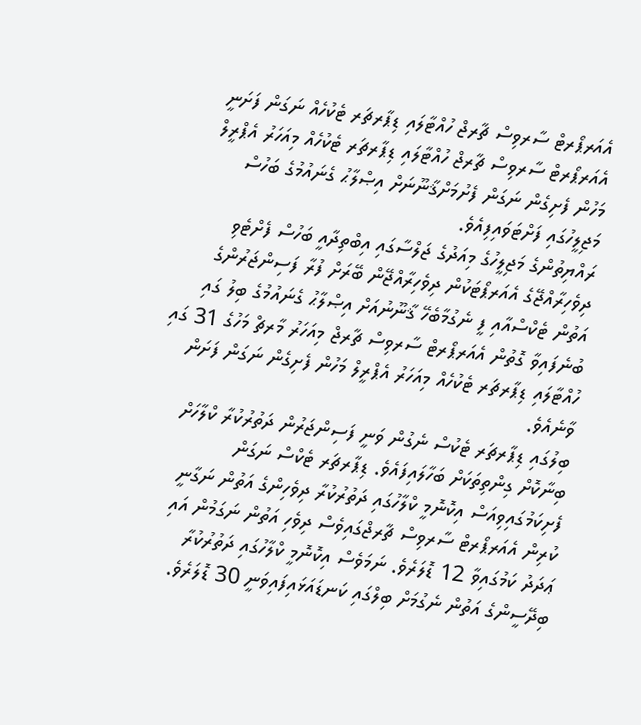އެއަރޕޯރޓް ސާރވިސް ޗާރޖް ހުއްޓާލައި ޑިޕާރޗަރ ޓެކުހެއް ނަގަން ފަށަނީ
އެއަރޕޯރޓް ސާރވިސް ޗާރޖް ހުއްޓާލައި ޑިޕާރޗަރ ޓެކުހެއް މިއަހަރު އެޕްރީލް މަހުން ފެށިގެން ނަގަން ފެށުމަށްޤާނޫނަށް އިޞްލާޙު ގެނައުމުގެ ބަހުސް މަޖިލީހުގައި ފަށްޓަވައިފިއެވެ.
ރައްޔިތުންގެ މަޖިލީހުގެ މިއަދުގެ ޖަލްސާގައި އިބްތިދާއީ ބަހުސް ފެށްޓެވި ދިވެހިރާއްޖޭގެ އެއަރޕޯޓަކުން ދިވެހިރާއްޖޭން ބޭރަށް ފުރާ ފަސިންޖަރުންގެ އަތުން ޓެކްސްއާއި ފީ ނެގުމާބެހޭ ޤާނޫނުއަށް އިޞްލާޙު ގެނައުމުގެ ބިލު ގައި ބުނެފައިވާ ގޮތުން އެއަރޕޯރޓް ސާރވިސް ޗާރޖް މިއަހަރު މާރޗް މަހުގެ 31 ގައި ހުއްޓާލައި ޑިޕާރޗަރ ޓެކުހެއް މިއަހަރު އެޕްރީލް މަހުން ފެށިގެން ނަގަން ފަށަން ވާނެއެވެ.
ބިލުގައި ޑިޕާރޗަރ ޓެކުސް ނެގުން ވަނީ ފަސިންޖަރުން ދަތުރުކުރާ ކްލާހަށް ބިނާކޮށް ގިންތިތަކަށް ބަހާލައިފައެވެ. ޑިޕާރޗަރ ޓެކްސް ނަގަން ފެށިކަމުގައިވިއަސް އިކޮނޮމީ ކްލާހުގައި ދަތުރުކުރާ ދިވެހިންގެ އަތުން ނަގާނީ ކުރިން އެއަރޕޯރޓް ސާރވިސް ޗާރޖްގައިވެސް ދިވެހި އަތުން ނަގަމުން އައި ޢަދަދު ކަމުގައިވާ 12 ޑޮލަރެވެ. ނަމަވެސް އިކޮނޮމީ ކްލާހުގައި ދަތުރުކުރާ ބިދޭސީންގެ އަތުން ނެގުމަށް ބިލްގައި ކަނޑައަޅައިފައިވަނީ 30 ޑޮލަރެވެ.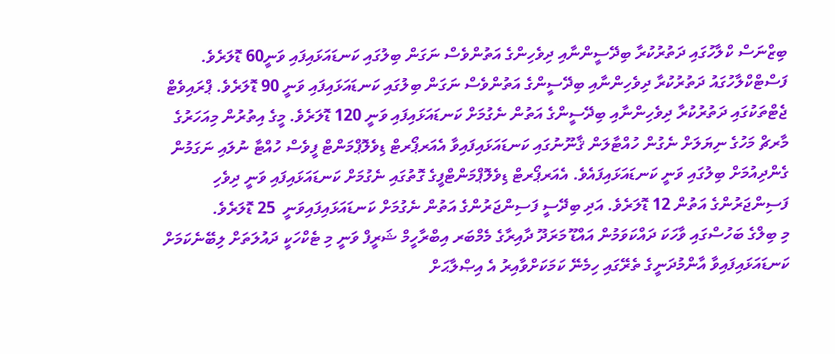ބިޒްނަސް ކްލާހުގައި ދަތުރުކުރާ ބިދޭސީންނާއި ދިވެހިންގެ އަތުންވެސް ނަގަން ބިލުގައި ކަނޑައަޅައިފައި ވަނީ60 ޑޮލަރެވެ. ފަސްޓްކްލާހުގައު ދަތުރުކުރާ ދިވެހިންނާއި ބިދޭސީންގެ އަތުންވެސް ނަގަން ބިލުގައި ކަނޑައަޅައިފައި ވަނީ 90 ޑޮލަރެވެ. ޕްރައިވެޓް ޖެޓްތަކުގައި ދަތުރުކުރާ ދިވެހިންނާއި ބިދޭސީންގެ އަތުން ނެގުމަށް ކަނޑައަޅައިފައި ވަނީ 120 ޑޮލަރެވެ. މީގެ އިތުރުން މިއަހަރުގެ މާރޗް މަހުގެ ނިޔަލަށް ނެގުން ހުއްޓާލަން ޤާނޫނުގައި ކަނޑައަޅައިފައިވާ އެއަރޕޯރޓް ޑިވެލޮޕްމަންޓް ފީވެސް ހުއްޓާ ނުލައި ނަގަމުން ގެންދިއުމަށް ބިލުގައި ވަނީ ކަނޑައަޅައިފައެވެ. އެއަރޕޯރޓް ޑިވެލޮޕްމަންޓްފީގެ ގޮތުގައި ނެގުމަށް ކަނޑައަޅައިފައި ވަނީ ދިވެހި ފަސިންޖަރުންގެ އަތުން 12 ޑޮލަރެވެ. އަދި ބިދޭސީ ފަސިންޖަރުންގެ އަތުން ނެގުމަށް ކަނޑައަޅައިފައިވަނީ  25 ޑޮލަރެވެ.
މި ބިލްގެ ބަހުސްގައި ވާހަކަ ދައްކަވަމުން އައްޑޫ މަރަދޫ ދާއިރާގެ މެމްބަރ އިބްރާހީމް ޝަރީފް ވަނީ މި ޓެކްހަކީ ދައުލަތަށް ލިބޭނެކަމަށް ކަނޑައަޅައިފައިވާ އާންމުދަނީގެ ތެރޭގައި ހިމެނޭ ކަމަކަށްވާއިރު އެ އިޞްލާޙަށް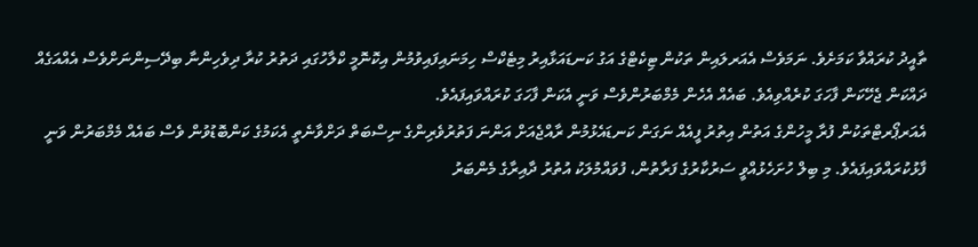ތާއީދު ކުރައްވާ ކަމަށެވެ. ނަމަވެސް އެއަރލައިން ތަކުން ޓިކެޓްގެ އަގު ކަނޑައަޅާއިރު މިޓެކްސް ހިމަނައިފައިވުމުން އިކޮނޮމީ ކްލާހުގައި ދަތުރު ކުރާ ދިވެހިންނާ ބިދޭސިންނަށްވެސް އެއްއަގެއް ދައްކަން ޖެހޭކަން ފާހަގަ ކުރެއްވިއެވެ. ބައެއް އެހެން މެމްބަރުންވެސް ވަނީ އެކަން ފާހަގަ ކުރައްވައިފައެވެ.
އެއަރޕޯރޓްތަކުން ފުރާ މީހުންގެ އަތުން އިތުރު ފީއެއް ނަގަން ކަނޑައެޅުމުން ރާއްޖެއަށް އަންނަ ފަތުރުވެރިންގެ ނިސްބަތް ދަށްވާނެތީ އެކަމުގެ ކަންބޮޑުވުން ވެސް ބައެއް މެމްބަރުން ވަނީ ފާޅުކުރައްވައިފައެވެ. މި ބިލް ހުށަހެޅުއްވީ ސަރުކާރުގެ ފަރާތުން، ފުވައްމުލަކު އުތުރު ދާއިރާގެ މެންބަރު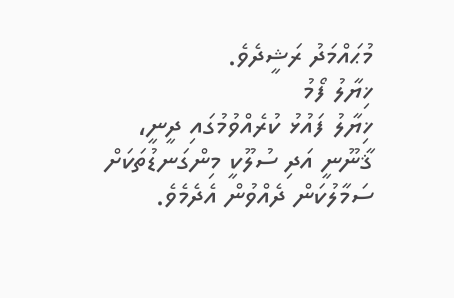މުޙައްމަދު ރަޝީދެވެ.
ޚިޔާލު ފޯމު
ޚިޔާލު ފައުޅު ކުރެއްވުމުގައި ދީނީ، ޤާނޫނީ އަދި ސުލޫކީ މިންގަނޑުތަކަށް ސަމާލުކަން ދެއްވުން އެދެމެވެ.